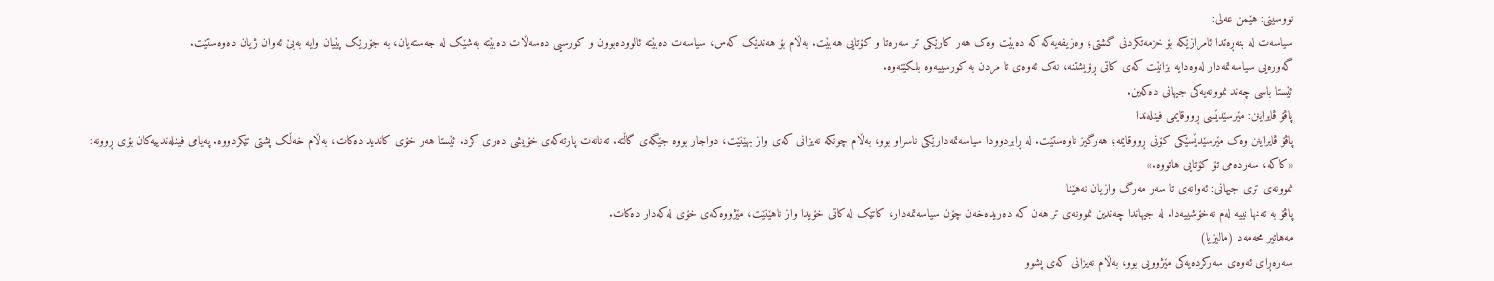نووسینی: هێمن عەلی:
سیاسەت لە بنەڕەتدا ئامرازێکە بۆ خزمەتکردنی گشتی؛ وەزیفەیەکە کە دەبێت وەک هەر کارێکی تر سەرەتا و کۆتایی هەبێت. بەڵام بۆ هەندێک کەس، سیاسەت دەبێتە ئالوودەبوون و کورسیی دەسەڵات دەبێتە بەشێک لە جەستەیان، بە جۆرێک پێیان وایە بەبێ ئەوان ژیان دەوەستێت.
گەورەیی سیاسەتمەدار لەوەدایە بزانێت کەی کاتی ڕۆیشتنە، نەک ئەوەی تا مردن بە کورسییەوە بلکێتەوە.
ئێستا باسی چەند نموونەیەکی جیهانی دەکەین.
پاڤۆ ڤایراینن: مێرسێدێسی ڕووقایمی فینلەندا
پاڤۆ ڤایراینن وەک مێرسێدێسێکی کۆنی ڕووقایمە؛ هەرگیز ناوەستێت. لە ڕابردوودا سیاسەتمەدارێکی ناسراو بوو، بەڵام چونکە نەیزانی کەی واز بهێنێت، دواجار بووە جێگەی گاڵتە. تەنانەت پارتەکەی خۆیشی دەری کرد. ئێستا هەر خۆی کاندید دەکات، بەڵام خەڵک پشتی تێکردووە. پەیامی فینلەندییەکان بۆی ڕوونە:
«کاکە، سەردەمی تۆ کۆتایی هاتووە.»
نموونەی تری جیهانی: ئەوانەی تا سەر مەرگ وازیان نەهێنا
پاڤۆ بە تەنها نییە لەم نەخۆشییەدا. لە جیهاندا چەندین نموونەی تر هەن کە دەریدەخەن چۆن سیاسەتمەدار، کاتێک لە کاتی خۆیدا واز ناهێنێت، مێژووەکەی خۆی لەکەدار دەکات.
مەهاتیر محەمەد (مالیزیا)
سەرەڕای ئەوەی سەرکردەیەکی مێژوویی بوو، بەڵام نەیزانی کەی پشوو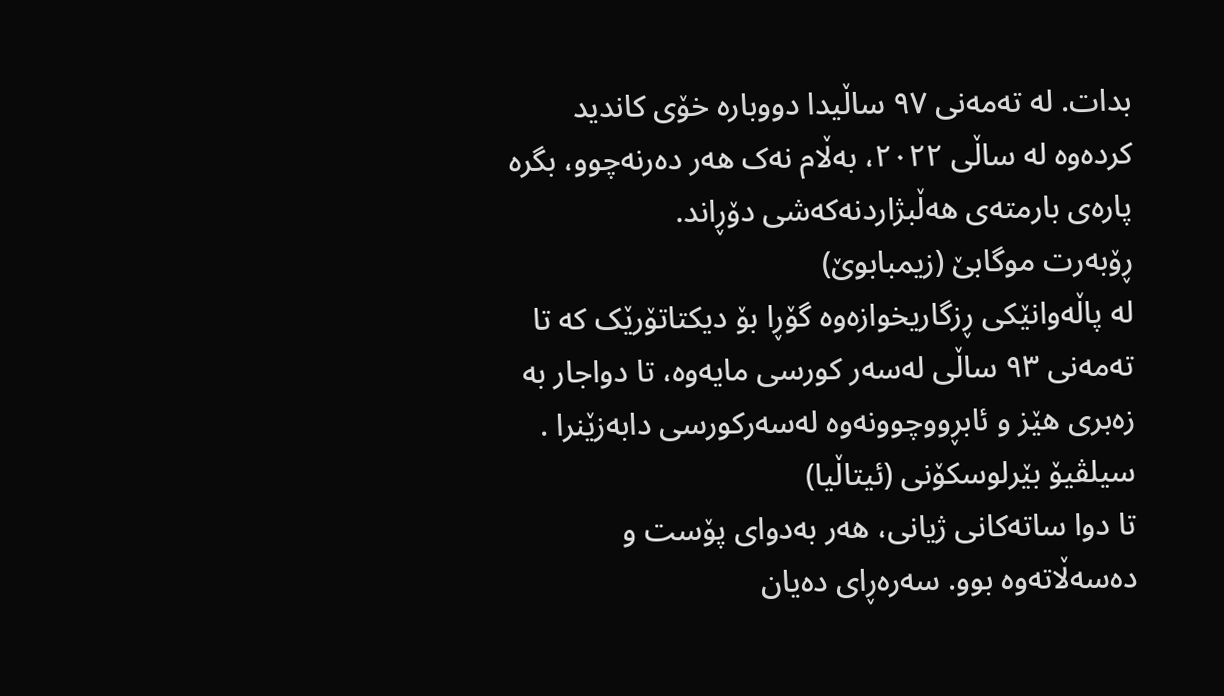بدات. لە تەمەنی ٩٧ ساڵیدا دووبارە خۆی کاندید کردەوە لە ساڵی ٢٠٢٢، بەڵام نەک هەر دەرنەچوو، بگرە پارەی بارمتەی هەڵبژاردنەکەشی دۆڕاند.
ڕۆبەرت موگابێ (زیمبابوێ)
لە پاڵەوانێکی ڕزگاریخوازەوە گۆڕا بۆ دیکتاتۆرێک کە تا تەمەنی ٩٣ ساڵی لەسەر کورسی مایەوە، تا دواجار بە زەبری هێز و ئابڕووچوونەوە لەسەرکورسی دابەزێنرا .
سیلڤیۆ بێرلوسکۆنی (ئیتاڵیا)
تا دوا ساتەکانی ژیانی، هەر بەدوای پۆست و دەسەڵاتەوە بوو. سەرەڕای دەیان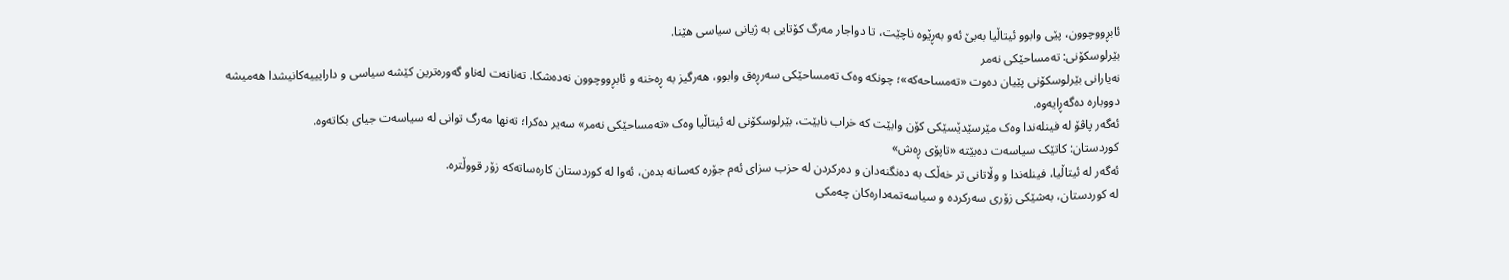ئابڕووچوون، پێی وابوو ئیتاڵیا بەبێ ئەو بەڕێوە ناچێت، تا دواجار مەرگ کۆتایی بە ژیانی سیاسی هێنا.
بێرلوسکۆنی: تەمساحێکی نەمر
نەیارانی بێرلوسکۆنی پێیان دەوت «تەمساحەکە»؛ چونکە وەک تەمساحێکی سەرڕەق وابوو، هەرگیز بە ڕەخنە و ئابڕووچوون نەدەشکا. تەنانەت لەناو گەورەترین کێشە سیاسی و دارایییەکانیشدا هەمیشە دووبارە دەگەڕایەوە.
ئەگەر پاڤۆ لە فینلەندا وەک مێرسێدێسێکی کۆن وابێت کە خراب نابێت، بێرلوسکۆنی لە ئیتاڵیا وەک «تەمساحێکی نەمر» سەیر دەکرا؛ تەنها مەرگ توانی لە سیاسەت جیای بکاتەوە.
کوردستان: کاتێک سیاسەت دەبێتە «تاپۆی ڕەش»
ئەگەر لە ئیتاڵیا، فینلەندا و وڵاتانی تر خەڵک بە دەنگنەدان و دەرکردن لە حزب سزای ئەم جۆرە کەسانە بدەن، ئەوا لە کوردستان کارەساتەکە زۆر قووڵترە.
لە کوردستان، بەشێکی زۆری سەرکردە و سیاسەتمەدارەکان چەمکی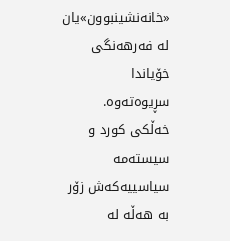«خانەنشینبوون»یان لە فەرهەنگی خۆیاندا سڕیوەتەوە. خەڵکی کورد و سیستەمە سیاسییەکەش زۆر بە هەڵە لە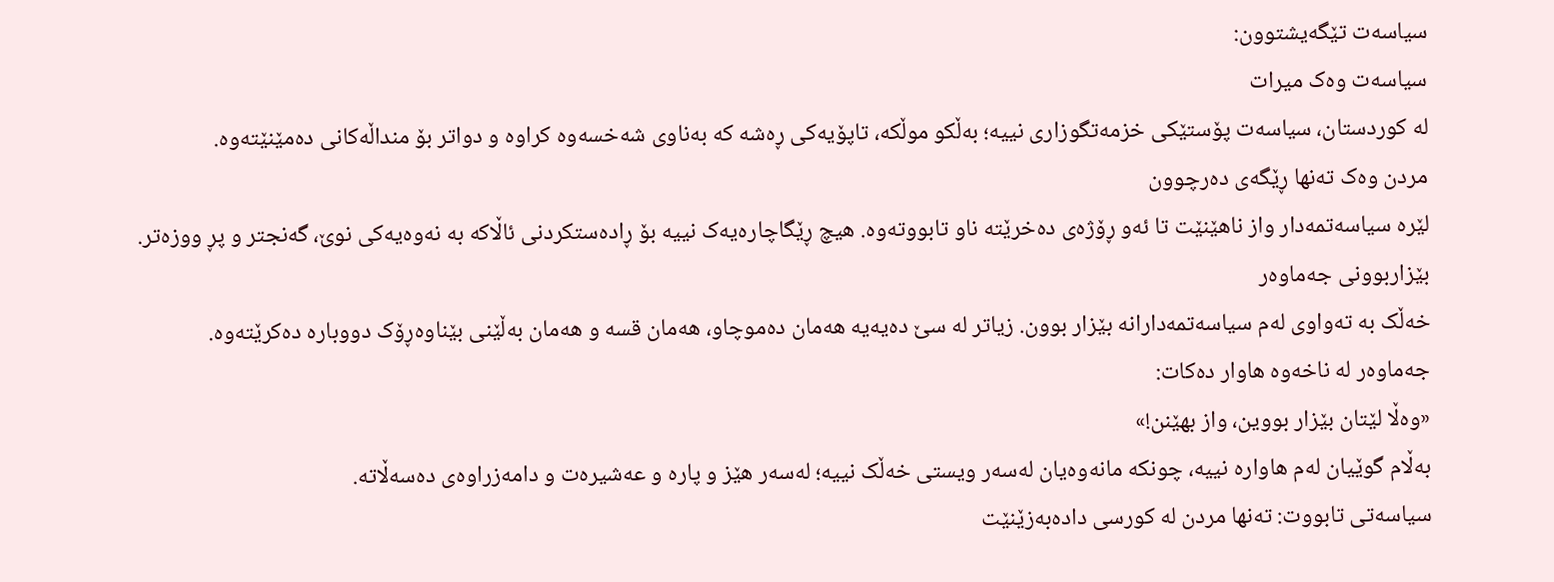سیاسەت تێگەیشتوون:
سیاسەت وەک میرات
لە کوردستان، سیاسەت پۆستێکی خزمەتگوزاری نییە؛ بەڵکو موڵکە، تاپۆیەکی ڕەشە کە بەناوی شەخسەوە کراوە و دواتر بۆ منداڵەکانی دەمێنێتەوە.
مردن وەک تەنها ڕێگەی دەرچوون
لێرە سیاسەتمەدار واز ناهێنێت تا ئەو ڕۆژەی دەخرێتە ناو تابووتەوە. هیچ ڕێگاچارەیەک نییە بۆ ڕادەستکردنی ئاڵاکە بە نەوەیەکی نوێ، گەنجتر و پڕ ووزەتر.
بێزاربوونی جەماوەر
خەڵک بە تەواوی لەم سیاسەتمەدارانە بێزار بوون. زیاتر لە سێ دەیەیە هەمان دەموچاو، هەمان قسە و هەمان بەڵێنی بێناوەڕۆک دووبارە دەکرێتەوە. جەماوەر لە ناخەوە هاوار دەکات:
«وەڵا لێتان بێزار بووین، واز بهێنن!»
بەڵام گوێیان لەم هاوارە نییە، چونکە مانەوەیان لەسەر ویستی خەڵک نییە؛ لەسەر هێز و پارە و عەشیرەت و دامەزراوەی دەسەڵاتە.
سیاسەتی تابووت: تەنها مردن لە کورسی دادەبەزێنێت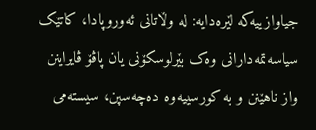جیاوازییەکە لێرەدایە: لە وڵاتانی ئەوروپادا، کاتێک سیاسەتمەدارانی وەک بێرلوسکۆنی یان پاڤۆ ڤایراینن واز ناهێنن و بە کورسییەوە دەچەسپن، سیستەمی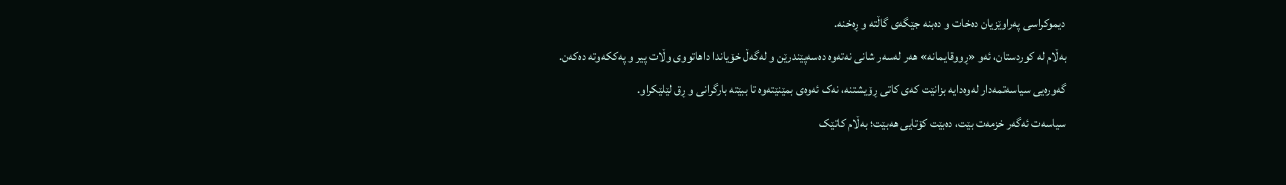دیموکراسی پەراوێزیان دەخات و دەبنە جێگەی گاڵتە و ڕەخنە.
بەڵام لە کوردستان، ئەو «ڕووقایمانە» هەر لەسەر شانی نەتەوە دەسەپێندرێن و لەگەڵ خۆیاندا داهاتووی وڵات پیر و پەککەوتە دەکەن.
گەورەیی سیاسەتمەدار لەوەدایە بزانێت کەی کاتی ڕۆیشتنە، نەک ئەوەی بمێنێتەوە تا ببێتە بارگرانی و ڕق لێلێکراو.
سیاسەت ئەگەر خزمەت بێت، دەبێت کۆتایی هەبێت؛ بەڵام کاتێک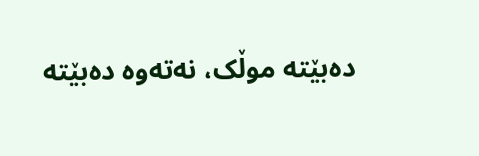دەبێتە موڵک، نەتەوە دەبێتە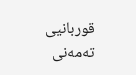قوربانیی تەمەنی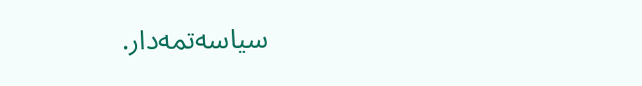سیاسەتمەدار.